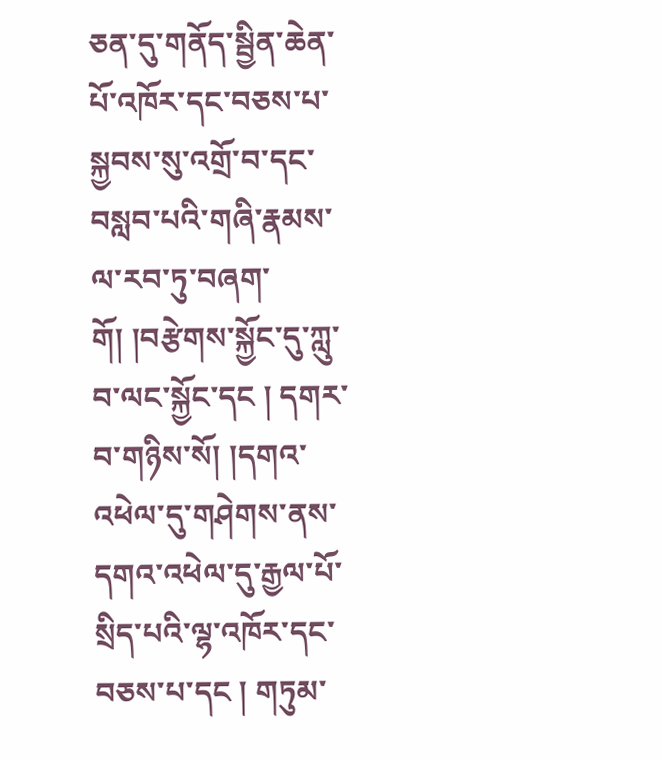ཅན་དུ་གནོད་སྦྱིན་ཆེན་པོ་འཁོར་དང་བཅས་པ་སྐྱབས་སུ་འགྲོ་བ་དང་བསླབ་པའི་གཞི་རྣམས་ལ་རབ་ཏུ་བཞག་གོ། །བརྩེགས་སྐྱོང་དུ་ཀླུ་བ་ལང་སྐྱོང་དང ། དགར་བ་གཉིས་སོ། །དགའ་འཕེལ་དུ་གཤེགས་ནས་དགའ་འཕེལ་དུ་རྒྱལ་པོ་སྲིད་པའི་ལྷ་འཁོར་དང་བཅས་པ་དང ། གཏུམ་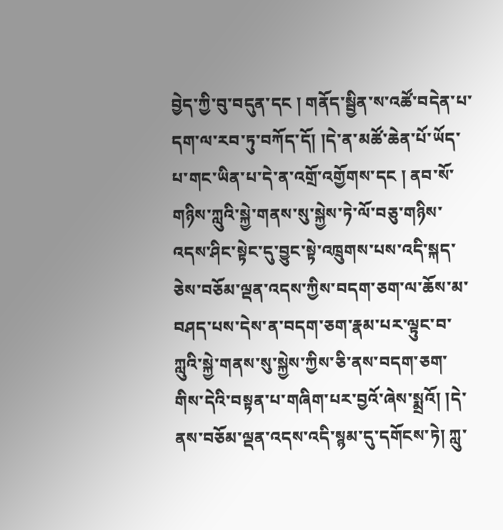བྱེད་ཀྱི་བུ་བདུན་དང ། གནོད་སྦྱིན་ས་འཚོ་བདེན་པ་དག་ལ་རབ་ཏུ་བཀོད་དོ། །དེ་ན་མཚོ་ཆེན་པོ་ཡོད་པ་གང་ཡིན་པ་དེ་ན་འགྲོ་འགྱོགས་དང ། ནབ་སོ་གཉིས་ཀླུའི་སྐྱེ་གནས་སུ་སྐྱེས་ཏེ་ལོ་བཅུ་གཉིས་འདས་ཤིང་སྟེང་དུ་བྱུང་སྟེ་འཁྲུགས་པས་འདི་སྐད་ཅེས་བཅོམ་ལྡན་འདས་ཀྱིས་བདག་ཅག་ལ་ཆོས་མ་བཤད་པས་དེས་ན་བདག་ཅག་རྣམ་པར་ལྟུང་བ་ཀླུའི་སྐྱེ་གནས་སུ་སྐྱེས་ཀྱིས་ཅི་ནས་བདག་ཅག་གིས་དེའི་བསྟན་པ་གཞིག་པར་བྱའོ་ཞེས་སྨྲའོ། །དེ་ནས་བཅོམ་ལྡན་འདས་འདི་སྙམ་དུ་དགོངས་ཏེ། ཀླུ་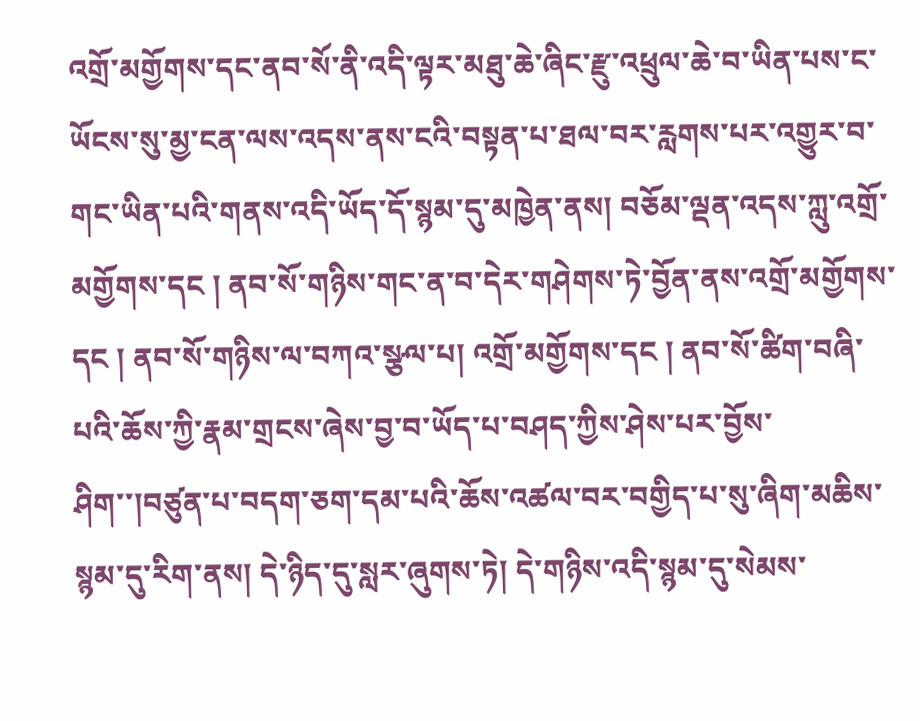འགྲོ་མགྱོགས་དང་ནབ་སོ་ནི་འདི་ལྟར་མཐུ་ཆེ་ཞིང་རྫུ་འཕྲུལ་ཆེ་བ་ཡིན་པས་ང་ཡོངས་སུ་མྱ་ངན་ལས་འདས་ནས་ངའི་བསྟན་པ་ཐལ་བར་རླགས་པར་འགྱུར་བ་གང་ཡིན་པའི་གནས་འདི་ཡོད་དོ་སྙམ་དུ་མཁྱེན་ནས། བཅོམ་ལྡན་འདས་ཀླུ་འགྲོ་མགྱོགས་དང ། ནབ་སོ་གཉིས་གང་ན་བ་དེར་གཤེགས་ཏེ་བྱོན་ནས་འགྲོ་མགྱོགས་དང ། ནབ་སོ་གཉིས་ལ་བཀའ་སྩལ་པ། འགྲོ་མགྱོགས་དང ། ནབ་སོ་ཚིག་བཞི་པའི་ཆོས་ཀྱི་རྣམ་གྲངས་ཞེས་བྱ་བ་ཡོད་པ་བཤད་ཀྱིས་ཤེས་པར་བྱོས་ཤིག་་།བཙུན་པ་བདག་ཅག་དམ་པའི་ཆོས་འཚལ་བར་བགྱིད་པ་སུ་ཞིག་མཆིས་སྙམ་དུ་རིག་ནས། དེ་ཉིད་དུ་སླར་ཞུགས་ཏེ། དེ་གཉིས་འདི་སྙམ་དུ་སེམས་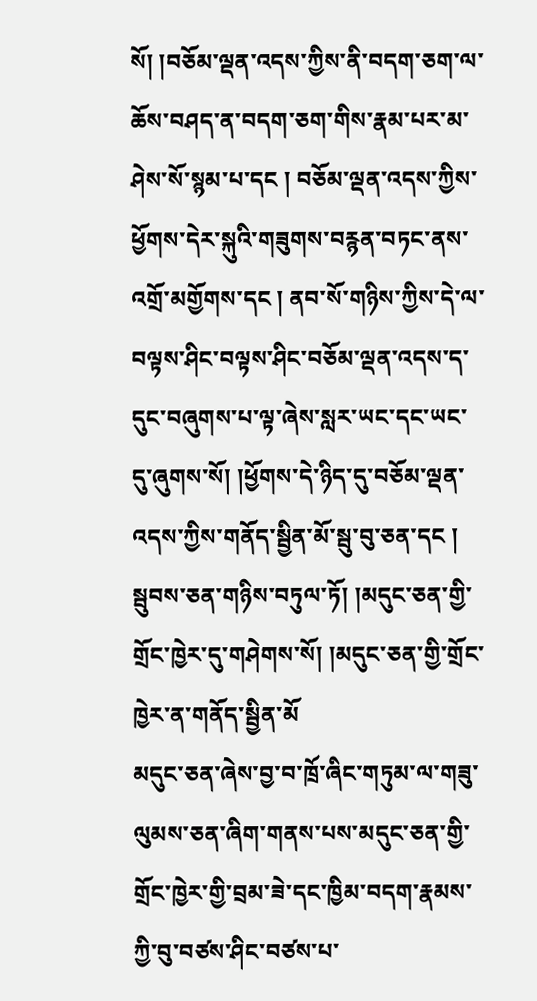སོ། །བཅོམ་ལྡན་འདས་ཀྱིས་ནི་བདག་ཅག་ལ་ཆོས་བཤད་ན་བདག་ཅག་གིས་རྣམ་པར་མ་ཤེས་སོ་སྙམ་པ་དང ། བཅོམ་ལྡན་འདས་ཀྱིས་ཕྱོགས་དེར་སྐུའི་གཟུགས་བརྙན་བཏང་ནས་འགྲོ་མགྱོགས་དང ། ནབ་སོ་གཉིས་ཀྱིས་དེ་ལ་བལྟས་ཤིང་བལྟས་ཤིང་བཅོམ་ལྡན་འདས་ད་དུང་བཞུགས་པ་ལྟ་ཞེས་སླར་ཡང་དང་ཡང་དུ་ཞུགས་སོ། །ཕྱོགས་དེ་ཉིད་དུ་བཅོམ་ལྡན་འདས་ཀྱིས་གནོད་སྦྱིན་མོ་སྦུ་བུ་ཅན་དང ། སྦུབས་ཅན་གཉིས་བཏུལ་ཏོ། །མདུང་ཅན་གྱི་གྲོང་ཁྱེར་དུ་གཤེགས་སོ། །མདུང་ཅན་གྱི་གྲོང་ཁྱེར་ན་གནོད་སྦྱིན་མོ
མདུང་ཅན་ཞེས་བྱ་བ་ཁྲོ་ཞིང་གཏུམ་ལ་གཟུ་ལུམས་ཅན་ཞིག་གནས་པས་མདུང་ཅན་གྱི་གྲོང་ཁྱེར་གྱི་བྲམ་ཟེ་དང་ཁྱིམ་བདག་རྣམས་ཀྱི་བུ་བཙས་ཤིང་བཙས་པ་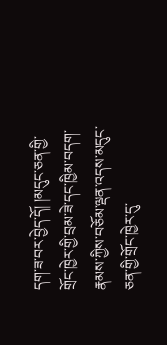དག་ཟ་བར་བྱེད་དོ། །མདུང་ཅན་གྱི་གྲོང་ཁྱེར་གྱི་བྲམ་ཟེ་དང་ཁྱིམ་བདག་རྣམས་ཀྱིས་བཅོམ་ལྡན་འདས་མདུང་ཅན་གྱི་གྲོང་ཁྱེར་དུ་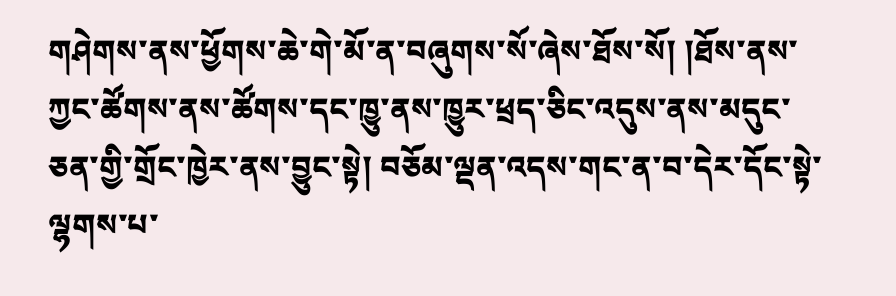གཤེགས་ནས་ཕྱོགས་ཆེ་གེ་མོ་ན་བཞུགས་སོ་ཞེས་ཐོས་སོ། །ཐོས་ནས་ཀྱང་ཚོགས་ནས་ཚོགས་དང་ཁྱུ་ནས་ཁྱུར་ཕྲད་ཅིང་འདུས་ནས་མདུང་ཅན་གྱི་གྲོང་ཁྱེར་ནས་བྱུང་སྟེ། བཅོམ་ལྡན་འདས་གང་ན་བ་དེར་དོང་སྟེ་ལྷགས་པ་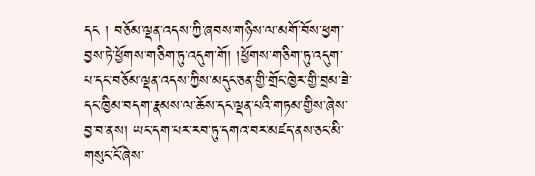དང ། བཅོམ་ལྡན་འདས་ཀྱི་ཞབས་གཉིས་ལ་མགོ་བོས་ཕྱག་བྱས་ཏེ་ཕྱོགས་གཅིག་ཏུ་འདུག་གོ། །ཕྱོགས་གཅིག་ཏུ་འདུག་པ་དང་བཅོམ་ལྡན་འདས་ཀྱིས་མདུང་ཅན་གྱི་གྲོང་ཁྱེར་གྱི་བྲམ་ཟེ་དང་ཁྱིམ་བདག་རྣམས་ལ་ཆོས་དང་ལྡན་པའི་གཏམ་གྱིས་ཞེས་བྱ་བ་ནས། ཡང་དག་པར་རབ་ཏུ་དགའ་བར་མཛད་ནས་ཅང་མི་གསུང་ངོ་ཞེས་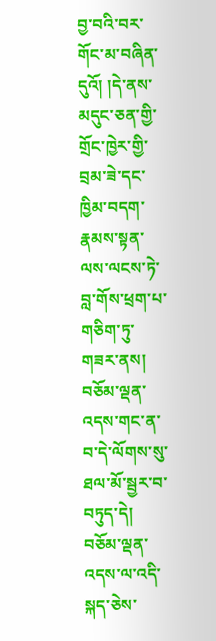བྱ་བའི་བར་གོང་མ་བཞིན་དུའོ། །དེ་ནས་མདུང་ཅན་གྱི་གྲོང་ཁྱེར་གྱི་བྲམ་ཟེ་དང་ཁྱིམ་བདག་རྣམས་སྟན་ལས་ལངས་ཏེ་བླ་གོས་ཕྲག་པ་གཅིག་ཏུ་གཟར་ནས། བཅོམ་ལྡན་འདས་གང་ན་བ་དེ་ལོགས་སུ་ཐལ་མོ་སྦྱར་བ་བཏུད་དེ། བཅོམ་ལྡན་འདས་ལ་འདི་སྐད་ཅེས་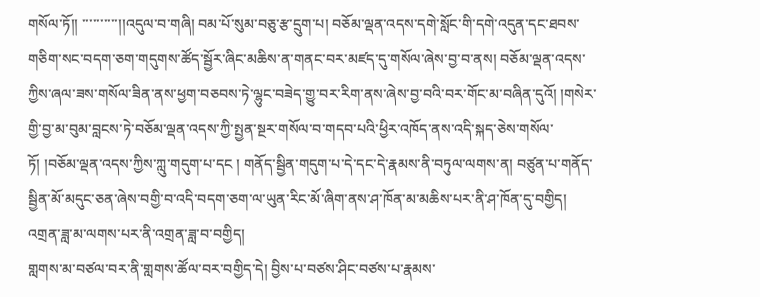གསོལ་ཏོ།། ་་་་་་་་་་།།འདུལ་བ་གཞི། བམ་པོ་སུམ་བཅུ་རྩ་དྲུག་པ། བཅོམ་ལྡན་འདས་དགེ་སློང་གི་དགེ་འདུན་དང་ཐབས་གཅིག་སང་བདག་ཅག་གདུགས་ཚོད་སྦྱོར་ཞིང་མཆིས་ན་གནང་བར་མཛད་དུ་གསོལ་ཞེས་བྱ་བ་ནས། བཅོམ་ལྡན་འདས་ཀྱིས་ཞལ་ཟས་གསོལ་ཟིན་ནས་ཕྱག་བཅབས་ཏེ་ལྷུང་བཟེད་གྱུ་བར་རིག་ནས་ཞེས་བྱ་བའི་བར་གོང་མ་བཞིན་དུའོ། །གསེར་གྱི་བྱ་མ་བུམ་བླངས་ཏེ་བཅོམ་ལྡན་འདས་ཀྱི་སྤྱན་སྔར་གསོལ་བ་གདབ་པའི་ཕྱིར་འཁོད་ནས་འདི་སྐད་ཅེས་གསོལ་ཏོ། །བཅོམ་ལྡན་འདས་ཀྱིས་ཀླུ་གདུག་པ་དང ། གནོད་སྦྱིན་གདུག་པ་དེ་དང་དེ་རྣམས་ནི་བཏུལ་ལགས་ན། བཙུན་པ་གནོད་སྦྱིན་མོ་མདུང་ཅན་ཞེས་བགྱི་བ་འདི་བདག་ཅག་ལ་ཡུན་རིང་མོ་ཞིག་ནས་ཤ་ཁོན་མ་མཆིས་པར་ནི་ཤ་ཁོན་དུ་བགྱིད། འགྲན་ཟླ་མ་ལགས་པར་ནི་འགྲན་ཟླ་བ་བགྱིད།
གླགས་མ་བཙལ་བར་ནི་གླགས་ཚོལ་བར་བགྱིད་དེ། བྱིས་པ་བཙས་ཤིང་བཙས་པ་རྣམས་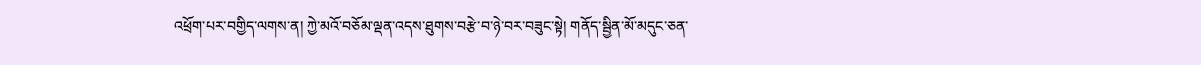འཕྲོག་པར་བགྱིད་ལགས་ན། ཀྱེ་མའོ་བཅོམ་ལྡན་འདས་ཐུགས་བརྩེ་བ་ཉེ་བར་བཟུང་སྟེ། གནོད་སྦྱིན་མོ་མདུང་ཅན་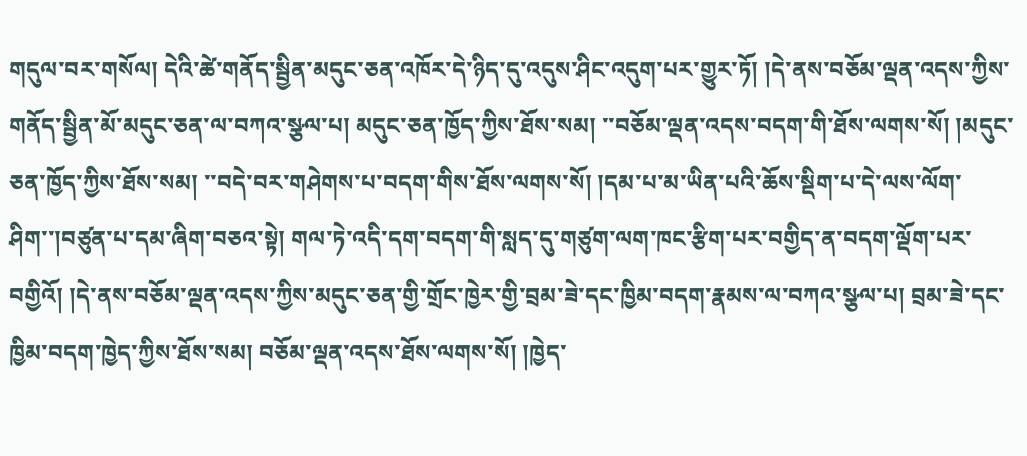གདུལ་བར་གསོལ། དེའི་ཚེ་གནོད་སྦྱིན་མདུང་ཅན་འཁོར་དེ་ཉིད་དུ་འདུས་ཤིང་འདུག་པར་གྱུར་ཏོ། །དེ་ནས་བཅོམ་ལྡན་འདས་ཀྱིས་གནོད་སྦྱིན་མོ་མདུང་ཅན་ལ་བཀའ་སྩལ་པ། མདུང་ཅན་ཁྱོད་ཀྱིས་ཐོས་སམ། ་་བཅོམ་ལྡན་འདས་བདག་གི་ཐོས་ལགས་སོ། །མདུང་ཅན་ཁྱོད་ཀྱིས་ཐོས་སམ། ་་བདེ་བར་གཤེགས་པ་བདག་གིས་ཐོས་ལགས་སོ། །དམ་པ་མ་ཡིན་པའི་ཆོས་སྡིག་པ་དེ་ལས་ལོག་ཤིག་་།བཙུན་པ་དམ་ཞིག་བཅའ་སྟེ། གལ་ཏེ་འདི་དག་བདག་གི་སླད་དུ་གཙུག་ལག་ཁང་རྩིག་པར་བགྱིད་ན་བདག་ལྡོག་པར་བགྱིའོ། །དེ་ནས་བཅོམ་ལྡན་འདས་ཀྱིས་མདུང་ཅན་གྱི་གྲོང་ཁྱེར་གྱི་བྲམ་ཟེ་དང་ཁྱིམ་བདག་རྣམས་ལ་བཀའ་སྩལ་པ། བྲམ་ཟེ་དང་ཁྱིམ་བདག་ཁྱེད་ཀྱིས་ཐོས་སམ། བཅོམ་ལྡན་འདས་ཐོས་ལགས་སོ། །ཁྱེད་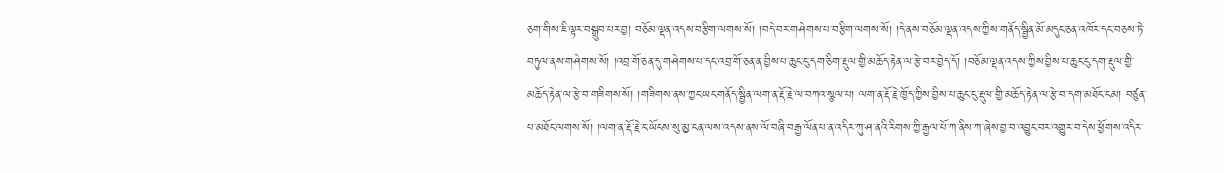ཅག་གིས་ཇི་ལྟར་བསྒྲུབ་པར་བྱ། བཅོམ་ལྡན་འདས་བརྩིག་ལགས་སོ། །བདེ་བར་གཤེགས་པ་བརྩིག་ལགས་སོ། །དེ་ནས་བཅོམ་ལྡན་འདས་ཀྱིས་གནོད་སྦྱིན་མོ་མདུང་ཅན་འཁོར་དང་བཅས་ཏེ་བཏུལ་ནས་གཤེགས་སོ། །འབྲ་གོ་ཅན་དུ་གཤེགས་པ་དང་འབྲ་གོ་ཅན་ན་བྱིས་པ་ཆུང་ངུ་དག་ཅིག་རྡུལ་གྱི་མཆོད་རྟེན་ལ་རྩེ་བར་བྱེད་དོ། །བཅོམ་ལྡན་འདས་ཀྱིས་བྱིས་པ་ཆུང་ངུ་དག་རྡུལ་གྱི་མཆོད་རྟེན་ལ་རྩེ་བ་གཟིགས་སོ། །གཟིགས་ནས་ཀྱང་ཡང་གནོད་སྦྱིན་ལག་ན་རྡོ་རྗེ་ལ་བཀའ་སྩལ་པ། ལག་ན་རྡོ་རྗེ་ཁྱོད་ཀྱིས་བྱིས་པ་ཆུང་ངུ་རྡུལ་གྱི་མཆོད་རྟེན་ལ་རྩེ་བ་དག་མཐོང་ངམ། བཙུན་པ་མཐོང་ལགས་སོ། །ལག་ན་རྡོ་རྗེ་ང་ཡོངས་སུ་མྱ་ངན་ལས་འདས་ནས་ལོ་བཞི་བརྒྱ་ལོན་པ་ན་འདིར་ཀུ་ཤ་ནའི་རིགས་ཀྱི་རྒྱལ་པོ་ཀ་ནིས་ཀ་ཞེས་བྱ་བ་འབྱུང་བར་འགྱུར་བ་དེས་ཕྱོགས་འདིར་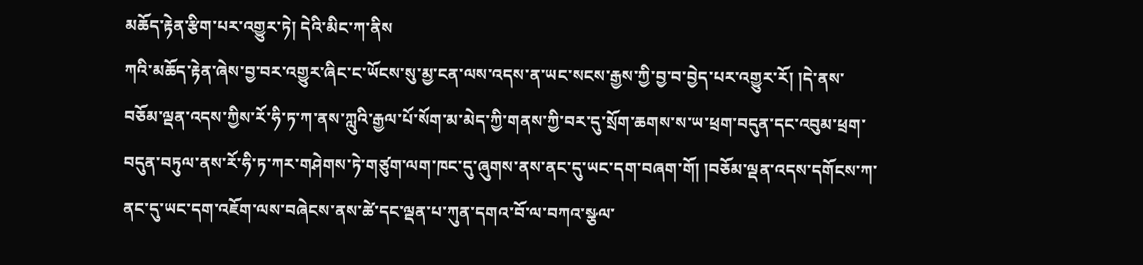མཆོད་རྟེན་རྩིག་པར་འགྱུར་ཏེ། དེའི་མིང་ཀ་ནིས
ཀའི་མཆོད་རྟེན་ཞེས་བྱ་བར་འགྱུར་ཞིང་ང་ཡོངས་སུ་མྱ་ངན་ལས་འདས་ན་ཡང་སངས་རྒྱས་ཀྱི་བྱ་བ་བྱེད་པར་འགྱུར་རོ། །དེ་ནས་བཅོམ་ལྡན་འདས་ཀྱིས་རོ་ཧི་ཏ་ཀ་ནས་ཀླུའི་རྒྱལ་པོ་སོག་མ་མེད་ཀྱི་གནས་ཀྱི་བར་དུ་སྲོག་ཆགས་ས་ཡ་ཕྲག་བདུན་དང་འབུམ་ཕྲག་བདུན་བཏུལ་ནས་རོ་ཧི་ཏ་ཀར་གཤེགས་ཏེ་གཙུག་ལག་ཁང་དུ་ཞུགས་ནས་ནང་དུ་ཡང་དག་བཞག་གོ། །བཅོམ་ལྡན་འདས་དགོངས་ཀ་ནང་དུ་ཡང་དག་འཇོག་ལས་བཞེངས་ནས་ཚེ་དང་ལྡན་པ་ཀུན་དགའ་བོ་ལ་བཀའ་སྩལ་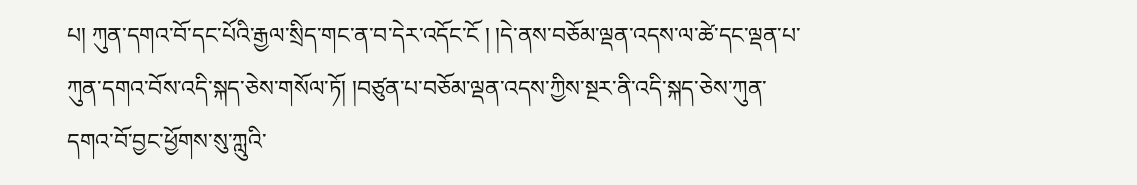པ། ཀུན་དགའ་བོ་དང་པོའི་རྒྱལ་སྲིད་གང་ན་བ་དེར་འདོང་ངོ ། །དེ་ནས་བཅོམ་ལྡན་འདས་ལ་ཚེ་དང་ལྡན་པ་ཀུན་དགའ་བོས་འདི་སྐད་ཅེས་གསོལ་ཏོ། །བཙུན་པ་བཅོམ་ལྡན་འདས་ཀྱིས་སྔར་ནི་འདི་སྐད་ཅེས་ཀུན་དགའ་བོ་བྱང་ཕྱོགས་སུ་ཀླུའི་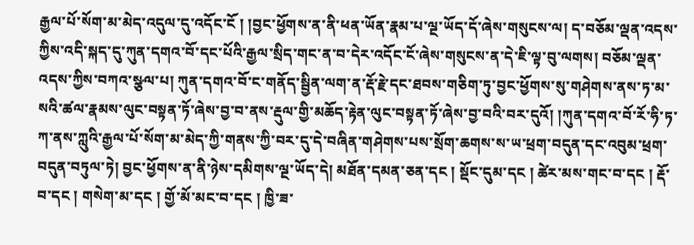རྒྱལ་པོ་སོག་མ་མེད་འདུལ་དུ་འདོང་ངོ ། །བྱང་ཕྱོགས་ན་ནི་ཕན་ཡོན་རྣམ་པ་ལྔ་ཡོད་དོ་ཞེས་གསུངས་ལ། ད་བཅོམ་ལྡན་འདས་ཀྱིས་འདི་སྐད་དུ་ཀུན་དགའ་བོ་དང་པོའི་རྒྱལ་སྲིད་གང་ན་བ་དེར་འདོང་ངོ་ཞེས་གསུངས་ན་དེ་ཇི་ལྟ་བུ་ལགས། བཅོམ་ལྡན་འདས་ཀྱིས་བཀའ་སྩལ་པ། ཀུན་དགའ་བོ་ང་གནོད་སྦྱིན་ལག་ན་རྡོ་རྗེ་དང་ཐབས་གཅིག་ཏུ་བྱང་ཕྱོགས་སུ་གཤེགས་ནས་ཏ་མ་སའི་ཚལ་རྣམས་ལུང་བསྟན་ཏོ་ཞེས་བྱ་བ་ནས་རྡུལ་གྱི་མཆོད་རྟེན་ལུང་བསྟན་ཏོ་ཞེས་བྱ་བའི་བར་དུའོ། །ཀུན་དགའ་བོ་རོ་ཧི་ཏ་ཀ་ནས་ཀླུའི་རྒྱལ་པོ་སོག་མ་མེད་ཀྱི་གནས་ཀྱི་བར་དུ་དེ་བཞིན་གཤེགས་པས་སྲོག་ཆགས་ས་ཡ་ཕྲག་བདུན་དང་འབུམ་ཕྲག་བདུན་བཏུལ་ཏེ། བྱང་ཕྱོགས་ན་ནི་ཉེས་དམིགས་ལྔ་ཡོད་དེ། མཐོན་དམན་ཅན་དང ། སྡོང་དུམ་དང ། ཚེར་མས་གང་བ་དང ། རྡོ་བ་དང ། གསེག་མ་དང ། གྱོ་མོ་མང་བ་དང ། ཁྱི་ཟ་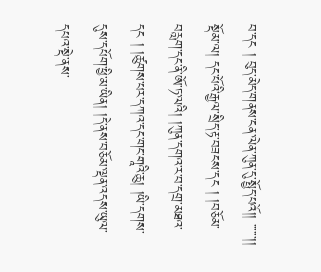བ་དང ། བུད་མེད་གནས་ངན་ལེན་ཀུན་དུ་སྤྱོད་པའོ།། ་་་་་་།། སྡོམ་ལ། དང་པོའི་རྒྱལ་སྲིད་རྟ་བཟངས་དང ། །བཅོམ་བརླག་དང་ནི་ཨོ་ཏ་ལའི། །ཀུན་དགའ་ར་བ་དགྲ་མཐའ་དང ། །ཚུགས་པར་དཀའ་དང་གང་གཱའི་ཆུ། །ཡི་དགས་དུས་དཔོག་ཕྱི་མ་ཡིན། །དེ་ནས་བཅོམ་ལྡན་འདས་ཡུལ་དཔའ་སྡེ་ནས་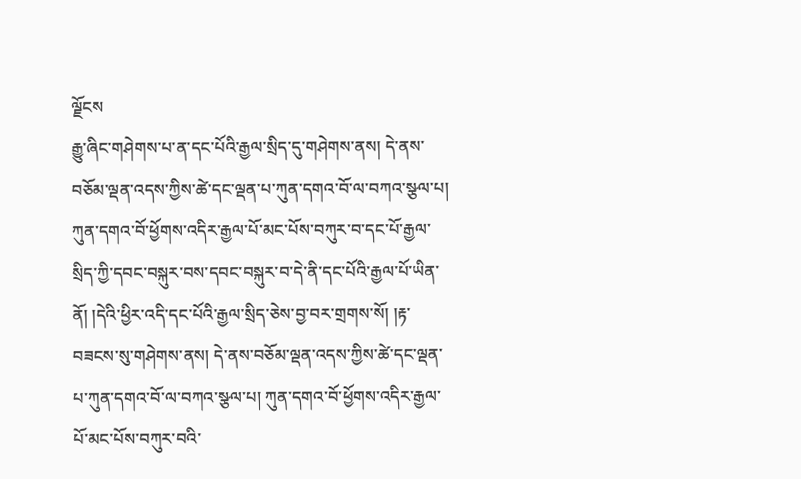ལྗོངས
རྒྱུ་ཞིང་གཤེགས་པ་ན་དང་པོའི་རྒྱལ་སྲིད་དུ་གཤེགས་ནས། དེ་ནས་བཅོམ་ལྡན་འདས་ཀྱིས་ཚེ་དང་ལྡན་པ་ཀུན་དགའ་བོ་ལ་བཀའ་སྩལ་པ། ཀུན་དགའ་བོ་ཕྱོགས་འདིར་རྒྱལ་པོ་མང་པོས་བཀུར་བ་དང་པོ་རྒྱལ་སྲིད་ཀྱི་དབང་བསྐུར་བས་དབང་བསྐུར་བ་དེ་ནི་དང་པོའི་རྒྱལ་པོ་ཡིན་ནོ། །དེའི་ཕྱིར་འདི་དང་པོའི་རྒྱལ་སྲིད་ཅེས་བྱ་བར་གྲགས་སོ། །རྟ་བཟངས་སུ་གཤེགས་ནས། དེ་ནས་བཅོམ་ལྡན་འདས་ཀྱིས་ཚེ་དང་ལྡན་པ་ཀུན་དགའ་བོ་ལ་བཀའ་སྩལ་པ། ཀུན་དགའ་བོ་ཕྱོགས་འདིར་རྒྱལ་པོ་མང་པོས་བཀུར་བའི་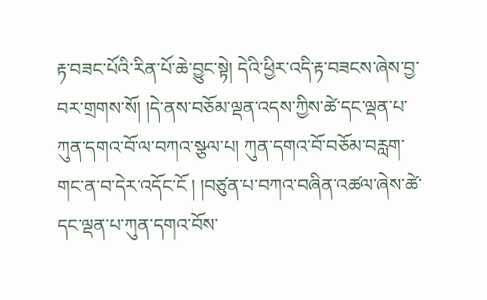རྟ་བཟང་པོའི་རིན་པོ་ཆེ་བྱུང་སྟེ། དེའི་ཕྱིར་འདི་རྟ་བཟངས་ཞེས་བྱ་བར་གྲགས་སོ། །དེ་ནས་བཅོམ་ལྡན་འདས་ཀྱིས་ཚེ་དང་ལྡན་པ་ཀུན་དགའ་བོ་ལ་བཀའ་སྩལ་པ། ཀུན་དགའ་བོ་བཅོམ་བརླག་གང་ན་བ་དེར་འདོང་ངོ ། །བཙུན་པ་བཀའ་བཞིན་འཚལ་ཞེས་ཚེ་དང་ལྡན་པ་ཀུན་དགའ་བོས་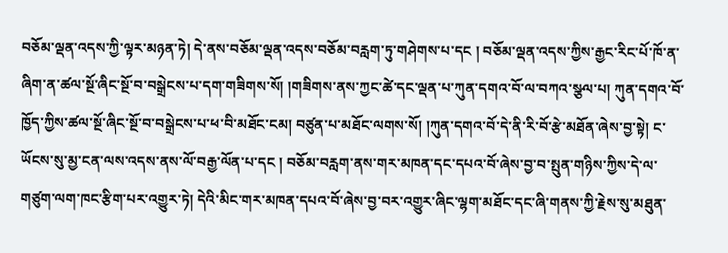བཅོམ་ལྡན་འདས་ཀྱི་ལྟར་མཉན་ཏེ། དེ་ནས་བཅོམ་ལྡན་འདས་བཅོམ་བརླག་ཏུ་གཤེགས་པ་དང ། བཅོམ་ལྡན་འདས་ཀྱིས་རྒྱང་རིང་པོ་ཁོ་ན་ཞིག་ན་ཚལ་སྔོ་ཞིང་སྔོ་བ་བསྒྲེངས་པ་དག་གཟིགས་སོ། །གཟིགས་ནས་ཀྱང་ཚེ་དང་ལྡན་པ་ཀུན་དགའ་བོ་ལ་བཀའ་སྩལ་པ། ཀུན་དགའ་བོ་ཁྱོད་ཀྱིས་ཚལ་སྔོ་ཞིང་སྔོ་བ་བསྒྲེངས་པ་ཕ་བི་མཐོང་ངམ། བཙུན་པ་མཐོང་ལགས་སོ། །ཀུན་དགའ་བོ་དེ་ནི་རི་བོ་རྩེ་མཐོན་ཞེས་བྱ་སྟེ། ང་ཡོངས་སུ་མྱ་ངན་ལས་འདས་ནས་ལོ་བརྒྱ་ལོན་པ་དང ། བཅོམ་བརླག་ནས་གར་མཁན་དང་དཔའ་བོ་ཞེས་བྱ་བ་སྤུན་གཉིས་ཀྱིས་དེ་ལ་གཙུག་ལག་ཁང་རྩིག་པར་འགྱུར་ཏེ། དེའི་མིང་གར་མཁན་དཔའ་བོ་ཞེས་བྱ་བར་འགྱུར་ཞིང་ལྷག་མཐོང་དང་ཞི་གནས་ཀྱི་རྗེས་སུ་མཐུན་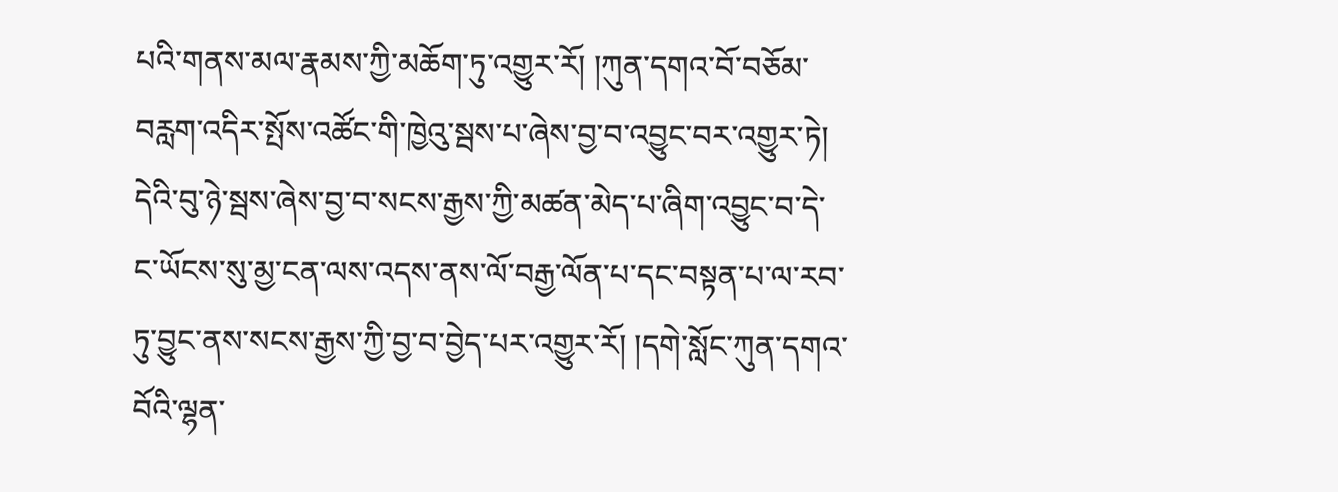པའི་གནས་མལ་རྣམས་ཀྱི་མཆོག་ཏུ་འགྱུར་རོ། །ཀུན་དགའ་བོ་བཅོམ་བརླག་འདིར་སྤོས་འཚོང་གི་ཁྱེའུ་སྦས་པ་ཞེས་བྱ་བ་འབྱུང་བར་འགྱུར་ཏེ། དེའི་བུ་ཉེ་སྦས་ཞེས་བྱ་བ་སངས་རྒྱས་ཀྱི་མཚན་མེད་པ་ཞིག་འབྱུང་བ་དེ་ང་ཡོངས་སུ་མྱ་ངན་ལས་འདས་ནས་ལོ་བརྒྱ་ལོན་པ་དང་བསྟན་པ་ལ་རབ་ཏུ་བྱུང་ནས་སངས་རྒྱས་ཀྱི་བྱ་བ་བྱེད་པར་འགྱུར་རོ། །དགེ་སློང་ཀུན་དགའ་བོའི་ལྷན་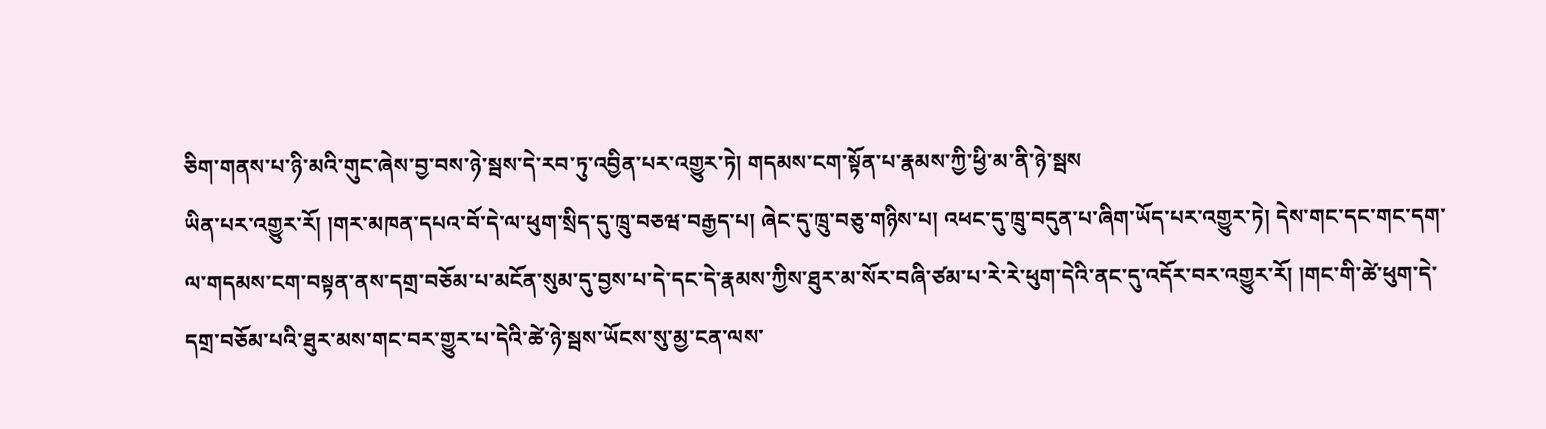ཅིག་གནས་པ་ཉི་མའི་གུང་ཞེས་བྱ་བས་ཉེ་སྦས་དེ་རབ་ཏུ་འབྱིན་པར་འགྱུར་ཏེ། གདམས་ངག་སྟོན་པ་རྣམས་ཀྱི་ཕྱི་མ་ནི་ཉེ་སྦས
ཡིན་པར་འགྱུར་རོ། །གར་མཁན་དཔའ་བོ་དེ་ལ་ཕུག་སྲིད་དུ་ཁྲུ་བཅཝ་བརྒྱད་པ། ཞེང་དུ་ཁྲུ་བཅུ་གཉིས་པ། འཕང་དུ་ཁྲུ་བདུན་པ་ཞིག་ཡོད་པར་འགྱུར་ཏེ། དེས་གང་དང་གང་དག་ལ་གདམས་ངག་བསྟན་ནས་དགྲ་བཅོམ་པ་མངོན་སུམ་དུ་བྱས་པ་དེ་དང་དེ་རྣམས་ཀྱིས་ཐུར་མ་སོར་བཞི་ཙམ་པ་རེ་རེ་ཕུག་དེའི་ནང་དུ་འདོར་བར་འགྱུར་རོ། །གང་གི་ཚེ་ཕུག་དེ་དགྲ་བཅོམ་པའི་ཐུར་མས་གང་བར་གྱུར་པ་དེའི་ཚེ་ཉེ་སྦས་ཡོངས་སུ་མྱ་ངན་ལས་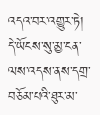འདའ་བར་འགྱུར་ཏེ། དེ་ཡོངས་སུ་མྱ་ངན་ལས་འདས་ནས་དགྲ་བཅོམ་པའི་ཐུར་མ་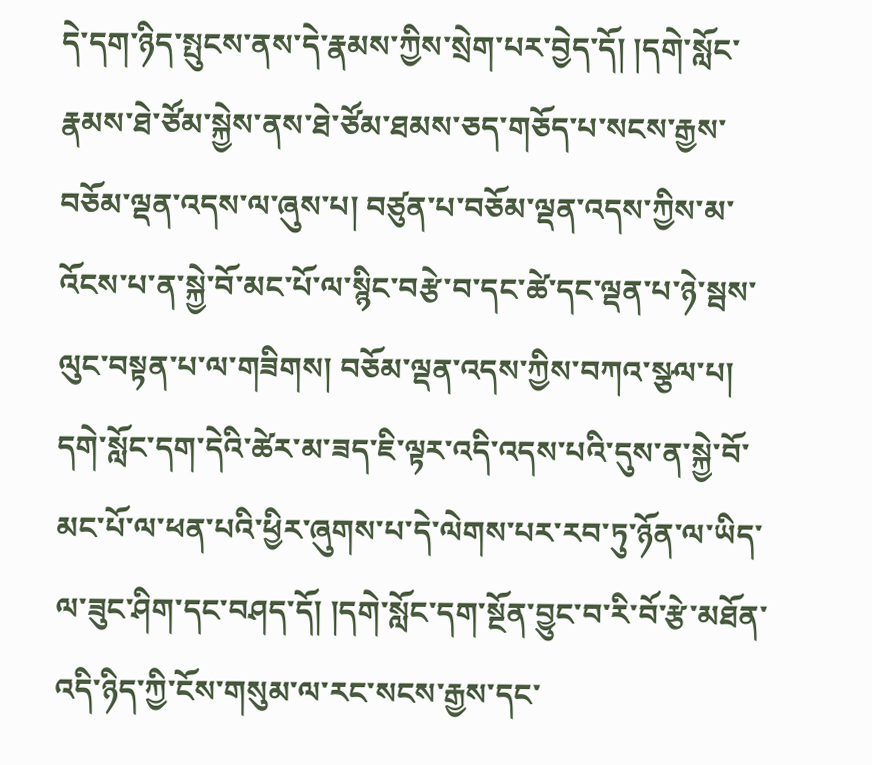དེ་དག་ཉིད་སྤུངས་ནས་དེ་རྣམས་ཀྱིས་སྲེག་པར་བྱེད་དོ། །དགེ་སློང་རྣམས་ཐེ་ཙོམ་སྐྱེས་ནས་ཐེ་ཙོམ་ཐམས་ཅད་གཅོད་པ་སངས་རྒྱས་བཅོམ་ལྡན་འདས་ལ་ཞུས་པ། བཙུན་པ་བཅོམ་ལྡན་འདས་ཀྱིས་མ་འོངས་པ་ན་སྐྱེ་བོ་མང་པོ་ལ་སྙིང་བརྩེ་བ་དང་ཚེ་དང་ལྡན་པ་ཉེ་སྦས་ལུང་བསྟན་པ་ལ་གཟིགས། བཅོམ་ལྡན་འདས་ཀྱིས་བཀའ་སྩལ་པ། དགེ་སློང་དག་དེའི་ཚེར་མ་ཟད་ཇི་ལྟར་འདི་འདས་པའི་དུས་ན་སྐྱེ་བོ་མང་པོ་ལ་ཕན་པའི་ཕྱིར་ཞུགས་པ་དེ་ལེགས་པར་རབ་ཏུ་ཉོན་ལ་ཡིད་ལ་ཟུང་ཤིག་དང་བཤད་དོ། །དགེ་སློང་དག་སྔོན་བྱུང་བ་རི་བོ་རྩེ་མཐོན་འདི་ཉིད་ཀྱི་ངོས་གསུམ་ལ་རང་སངས་རྒྱས་དང་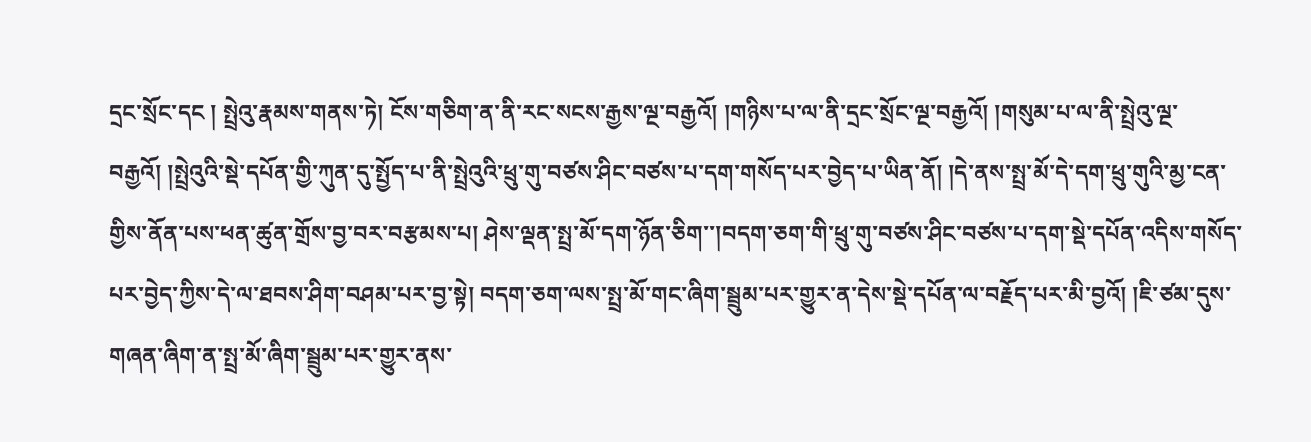དྲང་སྲོང་དང ། སྤྲེའུ་རྣམས་གནས་ཏེ། ངོས་གཅིག་ན་ནི་རང་སངས་རྒྱས་ལྔ་བརྒྱའོ། །གཉིས་པ་ལ་ནི་དྲང་སྲོང་ལྔ་བརྒྱའོ། །གསུམ་པ་ལ་ནི་སྤྲེའུ་ལྔ་བརྒྱའོ། །སྤྲེའུའི་སྡེ་དཔོན་གྱི་ཀུན་དུ་སྤྱོད་པ་ནི་སྤྲེའུའི་ཕྲུ་གུ་བཙས་ཤིང་བཙས་པ་དག་གསོད་པར་བྱེད་པ་ཡིན་ནོ། །དེ་ནས་སྤྲ་མོ་དེ་དག་ཕྲུ་གུའི་མྱ་ངན་གྱིས་ནོན་པས་ཕན་ཚུན་གྲོས་བྱ་བར་བརྩམས་པ། ཤེས་ལྡན་སྤྲ་མོ་དག་ཉོན་ཅིག་་།བདག་ཅག་གི་ཕྲུ་གུ་བཙས་ཤིང་བཙས་པ་དག་སྡེ་དཔོན་འདིས་གསོད་པར་བྱེད་ཀྱིས་དེ་ལ་ཐབས་ཤིག་བཤམ་པར་བྱ་སྟེ། བདག་ཅག་ལས་སྤྲ་མོ་གང་ཞིག་སྦྲུམ་པར་གྱུར་ན་དེས་སྡེ་དཔོན་ལ་བརྗོད་པར་མི་བྱའོ། །ཇི་ཙམ་དུས་གཞན་ཞིག་ན་སྤྲ་མོ་ཞིག་སྦྲུམ་པར་གྱུར་ནས་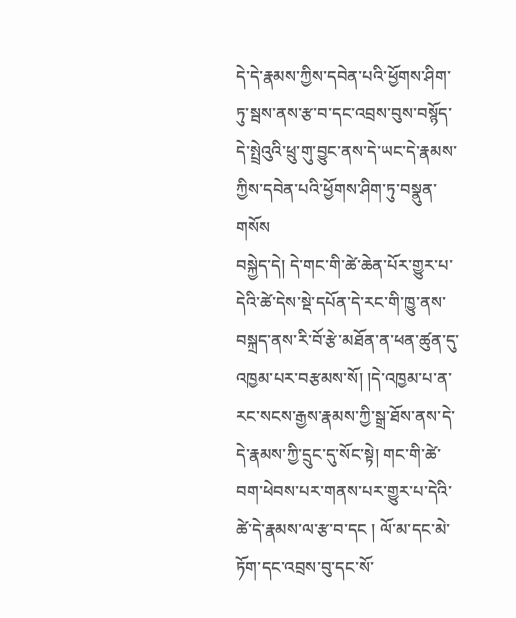དེ་དེ་རྣམས་ཀྱིས་དབེན་པའི་ཕྱོགས་ཤིག་ཏུ་སྦས་ནས་རྩ་བ་དང་འབྲས་བུས་བསྙོད་དེ་སྤྲེའུའི་ཕྲུ་གུ་བྱུང་ནས་དེ་ཡང་དེ་རྣམས་ཀྱིས་དབེན་པའི་ཕྱོགས་ཤིག་ཏུ་བསྣུན་གསོས
བསྐྱེད་དེ། དེ་གང་གི་ཚེ་ཆེན་པོར་གྱུར་པ་དེའི་ཚེ་དེས་སྡེ་དཔོན་དེ་རང་གི་ཁྱུ་ནས་བསྐྲད་ནས་རི་བོ་རྩེ་མཐོན་ན་ཕན་ཚུན་དུ་འཁྱམ་པར་བརྩམས་སོ། །དེ་འཁྱམ་པ་ན་རང་སངས་རྒྱས་རྣམས་ཀྱི་སྒྲ་ཐོས་ནས་དེ་དེ་རྣམས་ཀྱི་དྲུང་དུ་སོང་སྟེ། གང་གི་ཚེ་བག་ཕེབས་པར་གནས་པར་གྱུར་པ་དེའི་ཚེ་དེ་རྣམས་ལ་རྩ་བ་དང ། ལོ་མ་དང་མེ་ཏོག་དང་འབྲས་བུ་དང་སོ་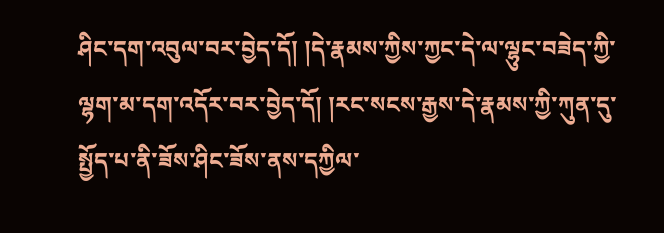ཤིང་དག་འབུལ་བར་བྱེད་དོ། །དེ་རྣམས་ཀྱིས་ཀྱང་དེ་ལ་ལྷུང་བཟེད་ཀྱི་ལྷག་མ་དག་འདོར་བར་བྱེད་དོ། །རང་སངས་རྒྱས་དེ་རྣམས་ཀྱི་ཀུན་དུ་སྤྱོད་པ་ནི་ཟོས་ཤིང་ཟོས་ནས་དཀྱིལ་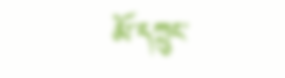མོ་དཀྲུང་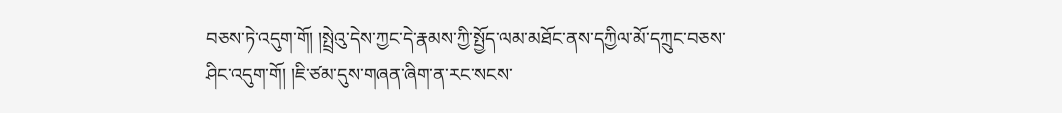བཅས་ཏེ་འདུག་གོ། །སྤྲེའུ་དེས་ཀྱང་དེ་རྣམས་ཀྱི་སྤྱོད་ལམ་མཐོང་ནས་དཀྱིལ་མོ་དཀྲུང་བཅས་ཤིང་འདུག་གོ། །ཇི་ཙམ་དུས་གཞན་ཞིག་ན་རང་སངས་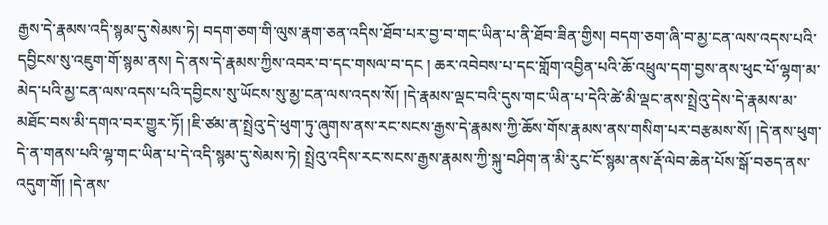རྒྱས་དེ་རྣམས་འདི་སྙམ་དུ་སེམས་ཏེ། བདག་ཅག་གི་ལུས་རྣག་ཅན་འདིས་ཐོབ་པར་བྱ་བ་གང་ཡིན་པ་ནི་ཐོབ་ཟིན་གྱིས། བདག་ཅག་ཞི་བ་མྱ་ངན་ལས་འདས་པའི་དབྱིངས་སུ་འཇུག་གོ་སྙམ་ནས། དེ་ནས་དེ་རྣམས་ཀྱིས་འབར་བ་དང་གསལ་བ་དང ། ཆར་འབེབས་པ་དང་གློག་འབྱིན་པའི་ཆོ་འཕྲུལ་དག་བྱས་ནས་ཕུང་པོ་ལྷག་མ་མེད་པའི་མྱ་ངན་ལས་འདས་པའི་དབྱིངས་སུ་ཡོངས་སུ་མྱ་ངན་ལས་འདས་སོ། །དེ་རྣམས་ལྡང་བའི་དུས་གང་ཡིན་པ་དེའི་ཚེ་མི་ལྡང་ནས་སྤྲེའུ་དེས་དེ་རྣམས་མ་མཐོང་བས་མི་དགའ་བར་གྱུར་ཏོ། །ཇི་ཙམ་ན་སྤྲེའུ་དེ་ཕུག་ཏུ་ཞུགས་ནས་རང་སངས་རྒྱས་དེ་རྣམས་ཀྱི་ཆོས་གོས་རྣམས་ནས་གསིག་པར་བརྩམས་སོ། །དེ་ནས་ཕུག་དེ་ན་གནས་པའི་ལྷ་གང་ཡིན་པ་དེ་འདི་སྙམ་དུ་སེམས་ཏེ། སྤྲེའུ་འདིས་རང་སངས་རྒྱས་རྣམས་ཀྱི་སྐུ་བཤིག་ན་མི་རུང་ངོ་སྙམ་ནས་རྡོ་ལེབ་ཆེན་པོས་སྒོ་བཅད་ནས་འདུག་གོ། །དེ་ནས་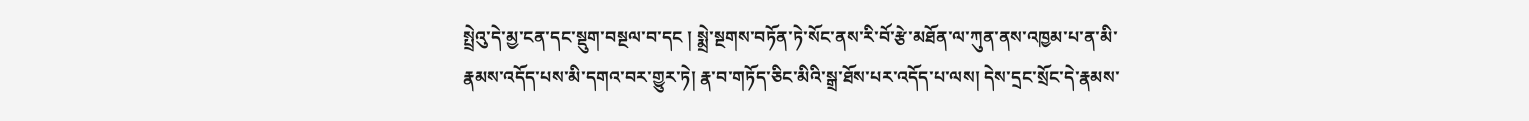སྤྲེའུ་དེ་མྱ་ངན་དང་སྡུག་བསྔལ་བ་དང ། སྨྲེ་སྔགས་བཏོན་ཏེ་སོང་ནས་རི་བོ་རྩེ་མཐོན་ལ་ཀུན་ནས་འཁྱམ་པ་ན་མི་རྣམས་འདོད་པས་མི་དགའ་བར་གྱུར་ཏེ། རྣ་བ་གཏོད་ཅིང་མིའི་སྒྲ་ཐོས་པར་འདོད་པ་ལས། དེས་དྲང་སྲོང་དེ་རྣམས་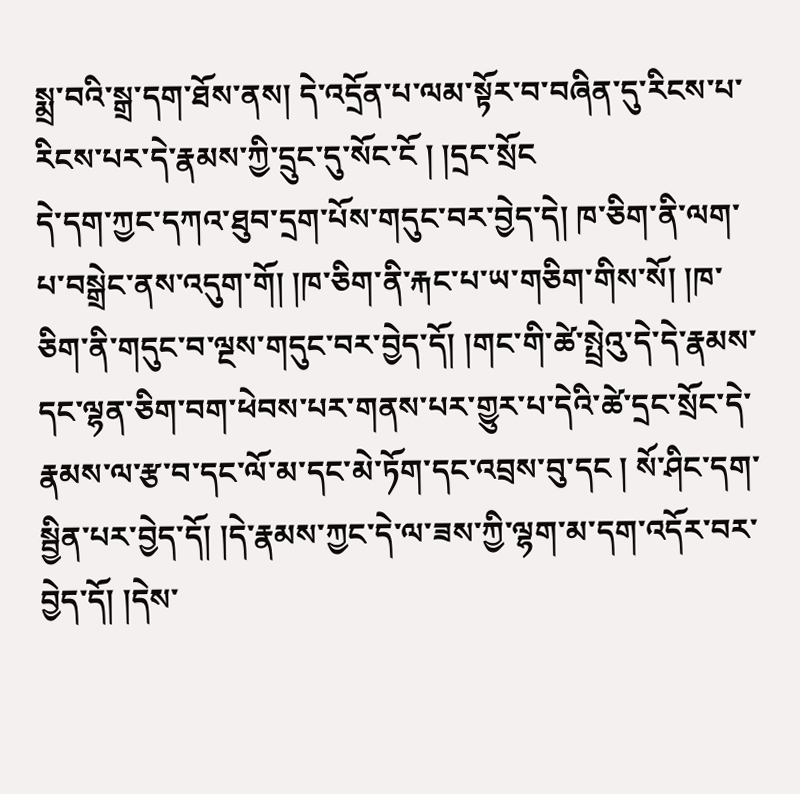སྨྲ་བའི་སྒྲ་དག་ཐོས་ནས། དེ་འདྲོན་པ་ལམ་སྟོར་བ་བཞིན་དུ་རིངས་པ་རིངས་པར་དེ་རྣམས་ཀྱི་དྲུང་དུ་སོང་ངོ ། །དྲང་སྲོང
དེ་དག་ཀྱང་དཀའ་ཐུབ་དྲག་པོས་གདུང་བར་བྱེད་དེ། ཁ་ཅིག་ནི་ལག་པ་བསྒྲེང་ནས་འདུག་གོ། །ཁ་ཅིག་ནི་རྐང་པ་ཡ་གཅིག་གིས་སོ། །ཁ་ཅིག་ནི་གདུང་བ་ལྔས་གདུང་བར་བྱེད་དོ། །གང་གི་ཚེ་སྤྲེའུ་དེ་དེ་རྣམས་དང་ལྷན་ཅིག་བག་ཕེབས་པར་གནས་པར་གྱུར་པ་དེའི་ཚེ་དྲང་སྲོང་དེ་རྣམས་ལ་རྩ་བ་དང་ལོ་མ་དང་མེ་ཏོག་དང་འབྲས་བུ་དང ། སོ་ཤིང་དག་སྦྱིན་པར་བྱེད་དོ། །དེ་རྣམས་ཀྱང་དེ་ལ་ཟས་ཀྱི་ལྷག་མ་དག་འདོར་བར་བྱེད་དོ། །དེས་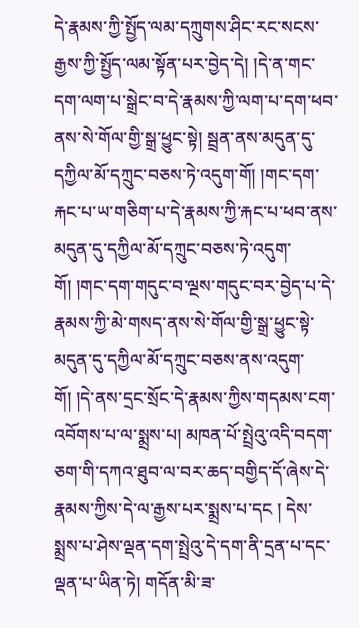དེ་རྣམས་ཀྱི་སྤྱོད་ལམ་དཀྲུགས་ཤིང་རང་སངས་རྒྱས་ཀྱི་སྤྱོད་ལམ་སྟོན་པར་བྱེད་དེ། །དེ་ན་གང་དག་ལག་པ་སྒྲེང་བ་དེ་རྣམས་ཀྱི་ལག་པ་དག་ཕབ་ནས་སེ་གོལ་གྱི་སྒྲ་ཕྱུང་སྟེ། སྦྲན་ནས་མདུན་དུ་དཀྱིལ་མོ་དཀྲུང་བཅས་ཏེ་འདུག་གོ། །གང་དག་རྐང་པ་ཡ་གཅིག་པ་དེ་རྣམས་ཀྱི་རྐང་པ་ཕབ་ནས་མདུན་དུ་དཀྱིལ་མོ་དཀྲུང་བཅས་ཏེ་འདུག་གོ། །གང་དག་གདུང་བ་ལྔས་གདུང་བར་བྱེད་པ་དེ་རྣམས་ཀྱི་མེ་གསད་ནས་སེ་གོལ་གྱི་སྒྲ་ཕྱུང་སྟེ་མདུན་དུ་དཀྱིལ་མོ་དཀྲུང་བཅས་ནས་འདུག་གོ། །དེ་ནས་དྲང་སྲོང་དེ་རྣམས་ཀྱིས་གདམས་ངག་འབོགས་པ་ལ་སྨྲས་པ། མཁན་པོ་སྤྲེའུ་འདི་བདག་ཅག་གི་དཀའ་ཐུབ་ལ་བར་ཆད་བགྱིད་དོ་ཞེས་དེ་རྣམས་ཀྱིས་དེ་ལ་རྒྱས་པར་སྨྲས་པ་དང ། དེས་སྨྲས་པ་ཤེས་ལྡན་དག་སྤྲེའུ་དེ་དག་ནི་དྲན་པ་དང་ལྡན་པ་ཡིན་ཏེ། གདོན་མི་ཟ་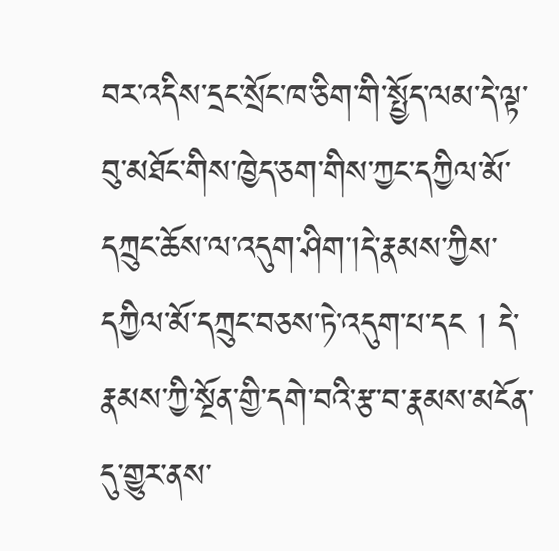བར་འདིས་དྲང་སྲོང་ཁ་ཅིག་གི་སྤྱོད་ལམ་དེ་ལྟ་བུ་མཐོང་གིས་ཁྱེད་ཅག་གིས་ཀྱང་དཀྱིལ་མོ་དཀྲུང་ཆོས་ལ་འདུག་ཤིག་།དེ་རྣམས་ཀྱིས་དཀྱིལ་མོ་དཀྲུང་བཅས་ཏེ་འདུག་པ་དང ། དེ་རྣམས་ཀྱི་སྔོན་གྱི་དགེ་བའི་རྩ་བ་རྣམས་མངོན་དུ་གྱུར་ནས་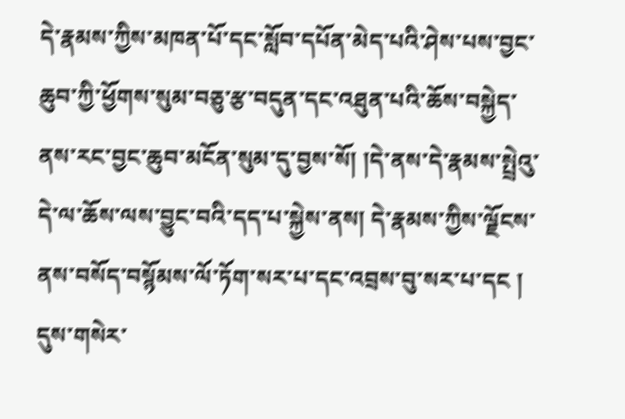དེ་རྣམས་ཀྱིས་མཁན་པོ་དང་སློབ་དཔོན་མེད་པའི་ཤེས་པས་བྱང་ཆུབ་ཀྱི་ཕྱོགས་སུམ་བཅུ་རྩ་བདུན་དང་འཐུན་པའི་ཆོས་བསྐྱེད་ནས་རང་བྱང་ཆུབ་མངོན་སུམ་དུ་བྱས་སོ། །དེ་ནས་དེ་རྣམས་སྤྲེའུ་དེ་ལ་ཆོས་ལས་བྱུང་བའི་དད་པ་སྐྱེས་ནས། དེ་རྣམས་ཀྱིས་ལྗོངས་ནས་བསོད་བསྙོམས་ལོ་ཏོག་སར་པ་དང་འབྲས་བུ་སར་པ་དང ། དུས་གསེར་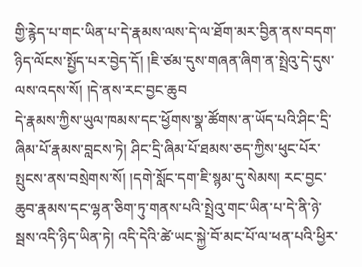གྱི་རྙེད་པ་གང་ཡིན་པ་དེ་རྣམས་ལས་དེ་ལ་ཐོག་མར་བྱིན་ནས་བདག་ཉིད་ལོངས་སྤྱོད་པར་བྱེད་དོ། །ཇི་ཙམ་དུས་གཞན་ཞིག་ན་སྤྲེའུ་དེ་དུས་ལས་འདས་སོ། །དེ་ནས་རང་བྱང་ཆུབ
དེ་རྣམས་ཀྱིས་ཡུལ་ཁམས་དང་ཕྱོགས་སྣ་ཚོགས་ན་ཡོད་པའི་ཤིང་དྲི་ཞིམ་པོ་རྣམས་བླངས་ཏེ། ཤིང་དྲི་ཞིམ་པོ་ཐམས་ཅད་ཀྱིས་ཕུང་པོར་སྤུངས་ནས་བསྲེགས་སོ། །དགེ་སློང་དག་ཇི་སྙམ་དུ་སེམས། རང་བྱང་ཆུབ་རྣམས་དང་ལྷན་ཅིག་ཏུ་གནས་པའི་སྤྲེའུ་གང་ཡིན་པ་དེ་ནི་ཉེ་སྦས་འདི་ཉིད་ཡིན་ཏེ། འདི་དེའི་ཚེ་ཡང་སྐྱེ་བོ་མང་པོ་ལ་ཕན་པའི་ཕྱིར་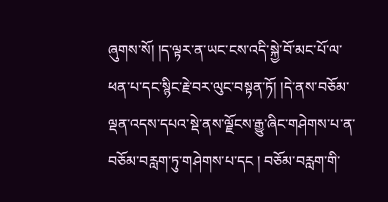ཞུགས་སོ། །ད་ལྟར་ན་ཡང་ངས་འདི་སྐྱེ་བོ་མང་པོ་ལ་ཕན་པ་དང་སྙིང་རྗེ་བར་ལུང་བསྟན་ཏོ། །དེ་ནས་བཅོམ་ལྡན་འདས་དཔའ་སྡེ་ནས་ལྗོངས་རྒྱུ་ཞིང་གཤེགས་པ་ན་བཅོམ་བརླག་ཏུ་གཤེགས་པ་དང ། བཅོམ་བརླག་གི་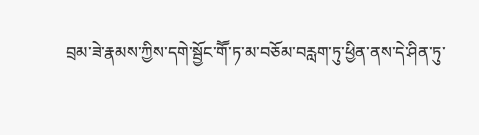བྲམ་ཟེ་རྣམས་ཀྱིས་དགེ་སྦྱོང་གཽ་ཏ་མ་བཅོམ་བརླག་ཏུ་ཕྱིན་ནས་དེ་ཤིན་ཏུ་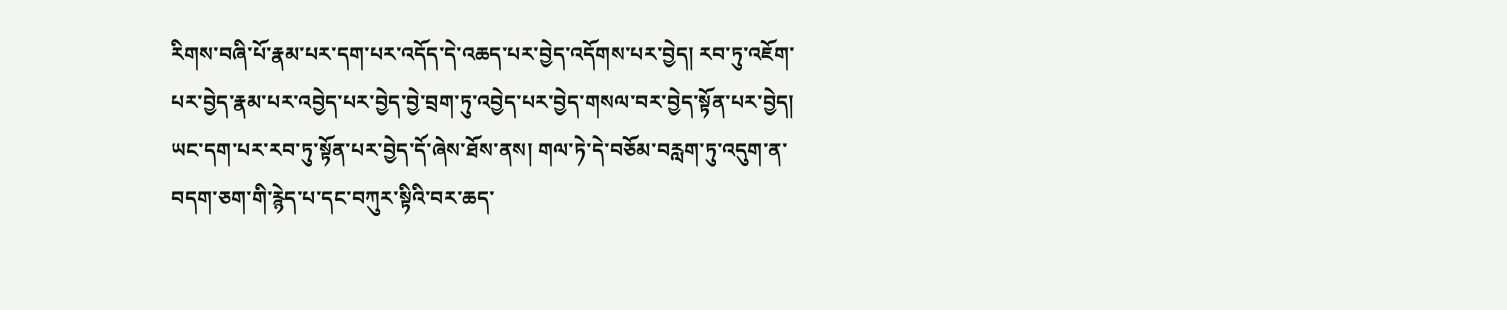རིགས་བཞི་པོ་རྣམ་པར་དག་པར་འདོད་དེ་འཆད་པར་བྱེད་འདོགས་པར་བྱེད། རབ་ཏུ་འཇོག་པར་བྱེད་རྣམ་པར་འབྱེད་པར་བྱེད་བྱེ་བྲག་ཏུ་འབྱེད་པར་བྱེད་གསལ་བར་བྱེད་སྟོན་པར་བྱེད། ཡང་དག་པར་རབ་ཏུ་སྟོན་པར་བྱེད་དོ་ཞེས་ཐོས་ནས། གལ་ཏེ་དེ་བཅོམ་བརླག་ཏུ་འདུག་ན་བདག་ཅག་གི་རྙེད་པ་དང་བཀུར་སྟིའི་བར་ཆད་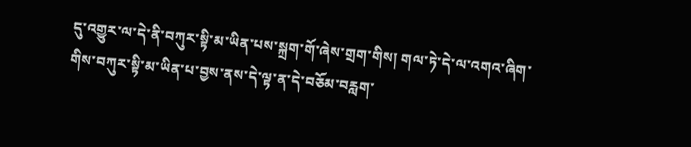དུ་འགྱུར་ལ་དེ་ནི་བཀུར་སྟི་མ་ཡིན་པས་སྐྲག་གོ་ཞེས་གྲག་གིས། གལ་ཏེ་དེ་ལ་འགའ་ཞིག་གིས་བཀུར་སྟི་མ་ཡིན་པ་བྱས་ནས་དེ་ལྟ་ན་དེ་བཅོམ་བརླག་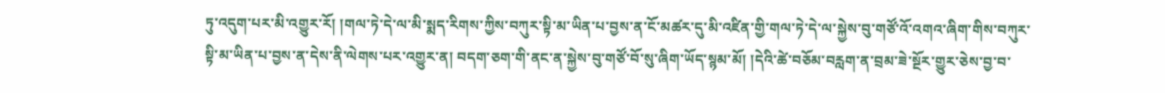ཏུ་འདུག་པར་མི་འགྱུར་རོ། །གལ་ཏེ་དེ་ལ་མི་སྨད་རིགས་ཀྱིས་བཀུར་སྟི་མ་ཡིན་པ་བྱས་ན་ངོ་མཚར་དུ་མི་འཛིན་གྱི་གལ་ཏེ་དེ་ལ་སྐྱེས་བུ་གཙོ་འོ་འགའ་ཞིག་གིས་བཀུར་སྟི་མ་ཡིན་པ་བྱས་ན་དེས་ནི་ལེགས་པར་འགྱུར་ན། བདག་ཅག་གི་ནང་ན་སྐྱེས་བུ་གཙོ་བོ་སུ་ཞིག་ཡོད་སྙམ་མོ། །དེའི་ཚེ་བཅོམ་བརླག་ན་བྲམ་ཟེ་སྔོར་གྱུར་ཅེས་བྱ་བ་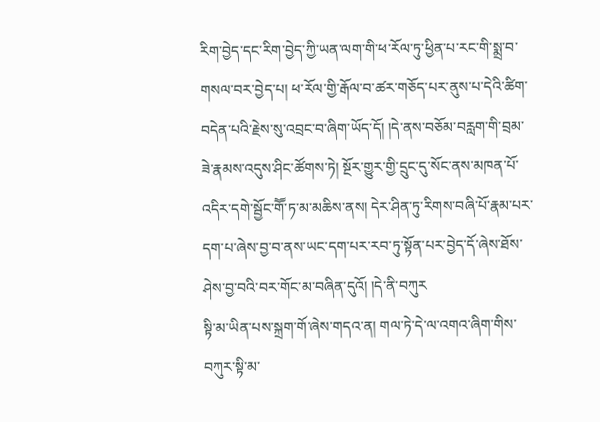རིག་བྱེད་དང་རིག་བྱེད་ཀྱི་ཡན་ལག་གི་ཕ་རོལ་ཏུ་ཕྱིན་པ་རང་གི་སྨྲ་བ་གསལ་བར་བྱེད་པ། ཕ་རོལ་གྱི་རྒོལ་བ་ཚར་གཅོད་པར་ནུས་པ་དེའི་ཚིག་བདེན་པའི་རྗེས་སུ་འབྲང་བ་ཞིག་ཡོད་དོ། །དེ་ནས་བཅོམ་བརླག་གི་བྲམ་ཟེ་རྣམས་འདུས་ཤིང་ཚོགས་ཏེ། སྔོར་གྱུར་གྱི་དྲུང་དུ་སོང་ནས་མཁན་པོ་འདིར་དགེ་སྦྱོང་གཽ་ཏ་མ་མཆིས་ནས། དེར་ཤིན་ཏུ་རིགས་བཞི་པོ་རྣམ་པར་དག་པ་ཞེས་བྱ་བ་ནས་ཡང་དག་པར་རབ་ཏུ་སྟོན་པར་བྱེད་དོ་ཞེས་ཐོས་ཤེས་བྱ་བའི་བར་གོང་མ་བཞིན་དུའོ། །དེ་ནི་བཀུར
སྟི་མ་ཡིན་པས་སྐྲག་གོ་ཞེས་གདའ་ན། གལ་ཏེ་དེ་ལ་འགའ་ཞིག་གིས་བཀུར་སྟི་མ་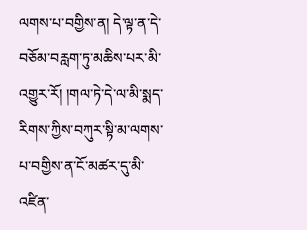ལགས་པ་བགྱིས་ན། དེ་ལྟ་ན་དེ་བཅོམ་བརླག་ཏུ་མཆིས་པར་མི་འགྱུར་རོ། །གལ་ཏེ་དེ་ལ་མི་སྨད་རིགས་ཀྱིས་བཀུར་སྟི་མ་ལགས་པ་བགྱིས་ན་ངོ་མཚར་དུ་མི་འཛིན་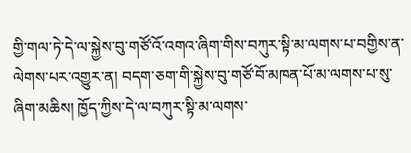གྱི་གལ་ཏེ་དེ་ལ་སྐྱེས་བུ་གཙོ་འོ་འགའ་ཞིག་གིས་བཀུར་སྟི་མ་ལགས་པ་བགྱིས་ན་ལེགས་པར་འགྱུར་ན། བདག་ཅག་གི་སྐྱེས་བུ་གཙོ་བོ་མཁན་པོ་མ་ལགས་པ་སུ་ཞིག་མཆིས། ཁྱོད་ཀྱིས་དེ་ལ་བཀུར་སྟི་མ་ལགས་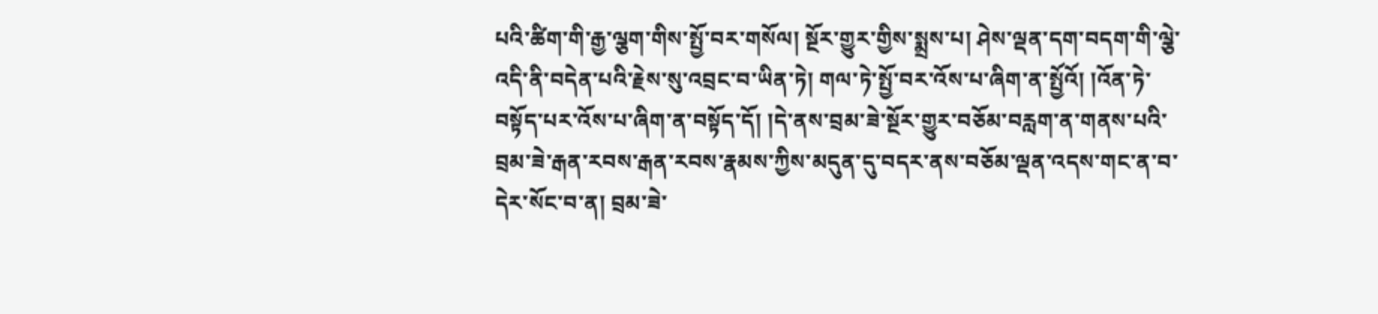པའི་ཚིག་གི་རྒྱ་ལྕག་གིས་སྤྱོ་བར་གསོལ། སྔོར་གྱུར་གྱིས་སྨྲས་པ། ཤེས་ལྡན་དག་བདག་གི་ལྕེ་འདི་ནི་བདེན་པའི་རྗེས་སུ་འབྲང་བ་ཡིན་ཏེ། གལ་ཏེ་སྤྱོ་བར་འོས་པ་ཞིག་ན་སྤྱོའོ། །འོན་ཏེ་བསྟོད་པར་འོས་པ་ཞིག་ན་བསྟོད་དོ། །དེ་ནས་བྲམ་ཟེ་སྔོར་གྱུར་བཅོམ་བརླག་ན་གནས་པའི་བྲམ་ཟེ་རྒན་རབས་རྒན་རབས་རྣམས་ཀྱིས་མདུན་དུ་བདར་ནས་བཅོམ་ལྡན་འདས་གང་ན་བ་དེར་སོང་བ་ན། བྲམ་ཟེ་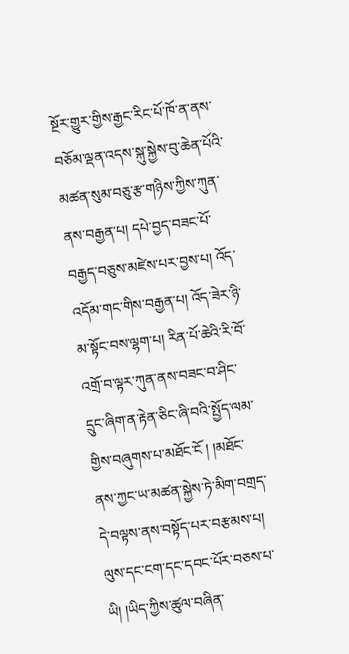སྔོར་གྱུར་གྱིས་རྒྱང་རིང་པོ་ཁོ་ན་ནས་བཅོམ་ལྡན་འདས་སྐུ་སྐྱེས་བུ་ཆེན་པོའི་མཚན་སུམ་བཅུ་རྩ་གཉིས་ཀྱིས་ཀུན་ནས་བརྒྱན་པ། དཔེ་བྱད་བཟང་པོ་བརྒྱད་བཅུས་མཛེས་པར་བྱས་པ། འོད་འདོམ་གང་གིས་བརྒྱན་པ། འོད་ཟེར་ཉི་མ་སྟོང་བས་ལྷག་པ། རིན་པོ་ཆེའི་རི་བོ་འགྲོ་བ་ལྟར་ཀུན་ནས་བཟང་བ་ཤིང་དྲུང་ཞིག་ན་རྟེན་ཅིང་ཞི་བའི་སྤྱོད་ལམ་གྱིས་བཞུགས་པ་མཐོང་ངོ ། །མཐོང་ནས་ཀྱང་ཡ་མཚན་སྐྱེས་ཏེ་མིག་བགྲད་དེ་བལྟས་ནས་བསྟོད་པར་བརྩམས་པ། ལུས་དང་ངག་དང་དབང་པོར་བཅས་པ་ཡི། །ཡིད་ཀྱིས་ཚུལ་བཞིན་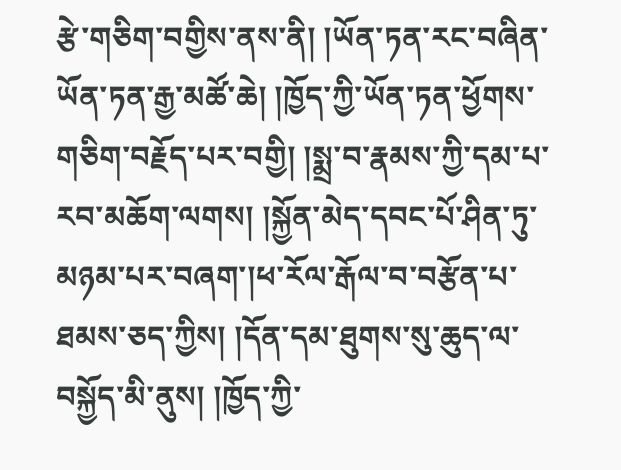རྩེ་གཅིག་བགྱིས་ནས་ནི། །ཡོན་ཏན་རང་བཞིན་ཡོན་ཏན་རྒྱ་མཚོ་ཆེ། །ཁྱོད་ཀྱི་ཡོན་ཏན་ཕྱོགས་གཅིག་བརྗོད་པར་བགྱི། །སྨྲ་བ་རྣམས་ཀྱི་དམ་པ་རབ་མཆོག་ལགས། །སྐྱོན་མེད་དབང་པོ་ཤིན་ཏུ་མཉམ་པར་བཞག་།ཕ་རོལ་རྒོལ་བ་བརྩོན་པ་ཐམས་ཅད་ཀྱིས། །དོན་དམ་ཐུགས་སུ་ཆུད་ལ་བསྐྱོད་མི་ནུས། །ཁྱོད་ཀྱི་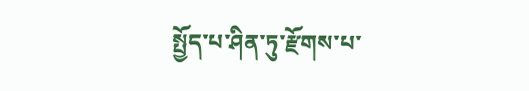སྤྱོད་པ་ཤིན་ཏུ་རྫོགས་པ་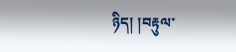ཉིད། །བརྟུལ་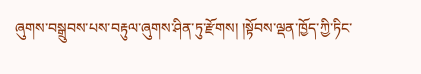ཞུགས་བསྒྲུབས་པས་བརྟུལ་ཞུགས་ཤིན་ཏུ་རྫོགས། །སྟོབས་ལྡན་ཁྱོད་ཀྱི་ཏིང་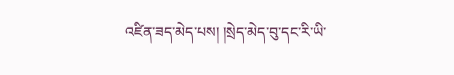འཛིན་ཟད་མེད་པས། །སྲེད་མེད་བུ་དང་རི་ཡི་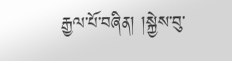རྒྱལ་པོ་བཞིན། །སྐྱེས་བུ་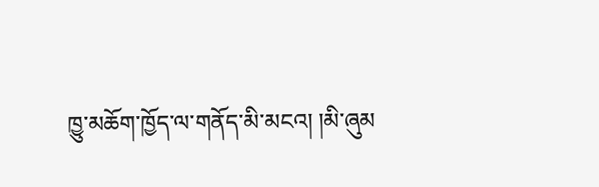ཁྱུ་མཆོག་ཁྱོད་ལ་གནོད་མི་མངའ། །མི་ཞུམ